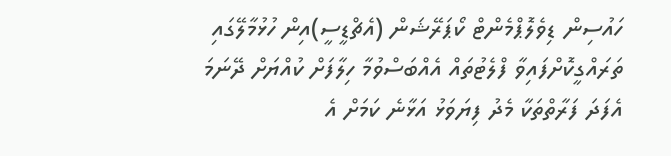ހައުސިން ޑިވެލޮޕްމެންޓް ކޯޕަރޭޝަން (އެޗްޑީސީ)އިން ހުޅުމާލޭގައި ތަރައްގީކޮށްފައިވާ ފްލެޓުތައް އެއްބަސްވުމާ ހިލާފަށް ކުއްޔަށް ދޭނަމަ އެފަދަ ފަރާތްތަކާ މެދު ފިޔަވަޅު އަޅާނެ ކަމަށް އެ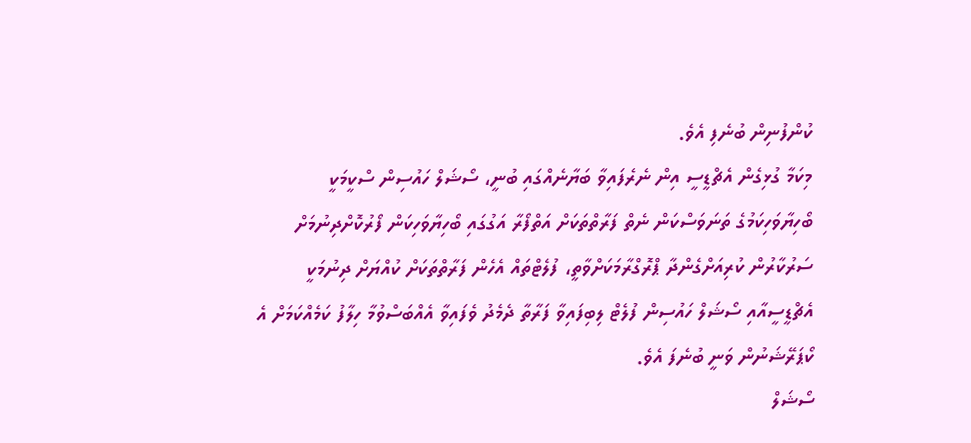ކުންފުނިން ބުނެފި އެވެ.
މިކަމާ ގުޅިގެން އެޗްޑީސީ އިން ނެރެފައިވާ ބަޔާނެއްގައި ބުނީ، ސޯޝަލް ހައުސިން ސްކީމަކީ ބޯހިޔާވަހިކަމުގެ ތަނަވަސްކަން ނެތް ފަރާތްތަކަށް އަތްފޯރާ އަގުގައި ބޯހިޔާވަހިކަން ފޯރުކޮށްދިނުމަށް ސަރުކާރުން ކުރިއަށްގެންދާ ޕްރޮގްރާމަކަށްވާތީ، ފުލެޓްތައް އެހެން ފަރާތްތަކަށް ކުއްޔަށް ދިނުމަކީ އެޗްޑީސީއާއި ސޯޝަލް ހައުސިން ފުލެޓް ލިބިފައިވާ ފަރާތާ ދެމެދު ވެފައިވާ އެއްބަސްވުމާ ހިލާފު ކަމެއްކަމަށް އެ ކޯޕަރޭޝަނުން ވަނީ ބުނެފަ އެވެ.
ސޯޝަލް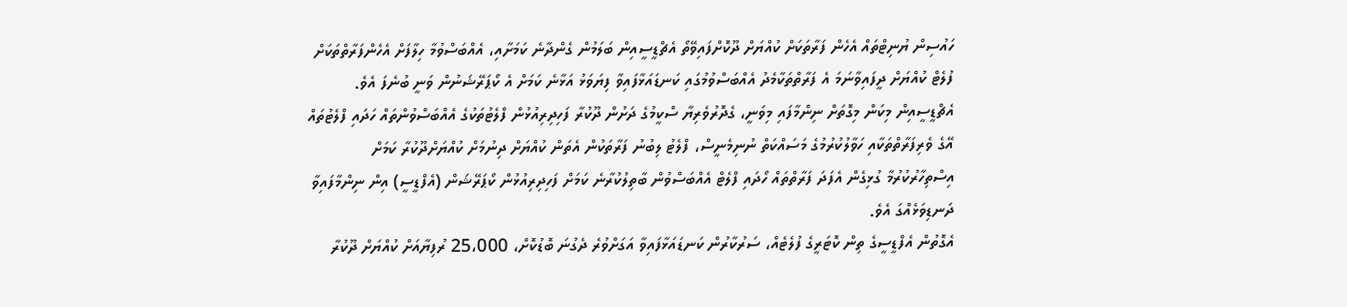ހައުސިން ޔުނިޓްތައް އެހެން ފަރާތަކަށް ކުއްޔަށް ދޫކޮށްފައިވޭތޯ އެޗްޑީސީއިން ބަލަމުން ގެންދާނެ ކަމަށާއި، އެއްބަސްވުމާ ހިލާފަށް އެހެންފަރާތްތަކަށް ފުލެޓް ކުއްޔަށް ދީފައިވާނަމަ އެ ފަރާތްތަކާމެދު އެއްބަސްވުމުގައި ކަނޑައަޅާފައިވާ ފިޔަވަޅު އަޅާނެ ކަމަށް އެ ކޯޕަރޭޝަނުން ވަނީ ބުނެފަ އެވެ.
އެޗްޑީސީއިން މިކަން މިގޮތަށް ނިންމާފައި މިވަނީ، ގެދޮރުވެރިޔާ ސްކީމުގެ ދަށުން ދޫކުރާ ފަހިދިރިއުޅުން ފްލެޓުތަކުގެ އެއްބަސްވުންތައް ހަދައި ފްލެޓުތައް އޭގެ ވެރިފަރާތްތަކާއި ހަވާލުކުރުމުގެ މަސައްކަތް ނުނިމެނީސް، ފްލެޓު ލިބުނު ފަރާތަކުން އެތަން ކުއްޔަށް ދިނުމަށް ކުއްޔަށްދޫކުރާ ކަމަށް އިސްތިހާރުކުރުމާ ގުޅިގެން އެފަދަ ފަރާތްތައް ހޯދައި ފްލެޓް އެއްބަސްވުން ބާތިލުކުރާނެ ކަމަށް ފަހިދިރިއުޅުން ކޯޕަރޭޝަން (އެފްޑީސީ) އިން ނިންމާފައިވާ ދަނޑިވަޅެއްގަ އެވެ.
އެގޮތުން އެފްޑީސީގެ ތިން ކޮޓަރީގެ ފުލެޓެއް، ސަރުކާރުން ކަނޑައަޅާފައިވާ އަގަށްވުރެ ދެގުނަ ބޮޑުކޮށް، 25،000 ރުފިޔާއަށް ކުއްޔަށް ދޫކުރާ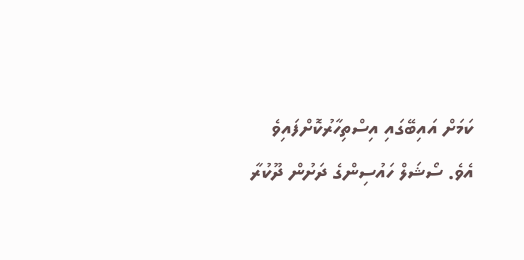ކަމަށް އައިބޭގައި އިސްތިހާރުކޮށްފައިވެ އެވެ. ސޯޝަލް ހައުސިންގެ ދަށުން ދޫކުރާ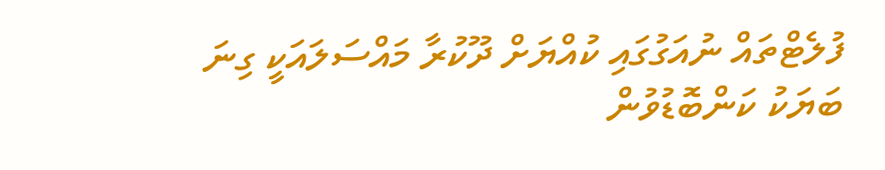ފުލެޓްތައް ނުއަގުގައި ކުއްޔަށް ދޫކުރާ މައްސަލައަކީ ގިނަ ބަޔަކު ކަންބޮޑުވުން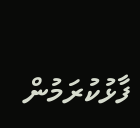ފާޅުކުރަމުން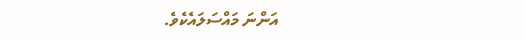އަންނަ މައްސަލައެކެވެ.